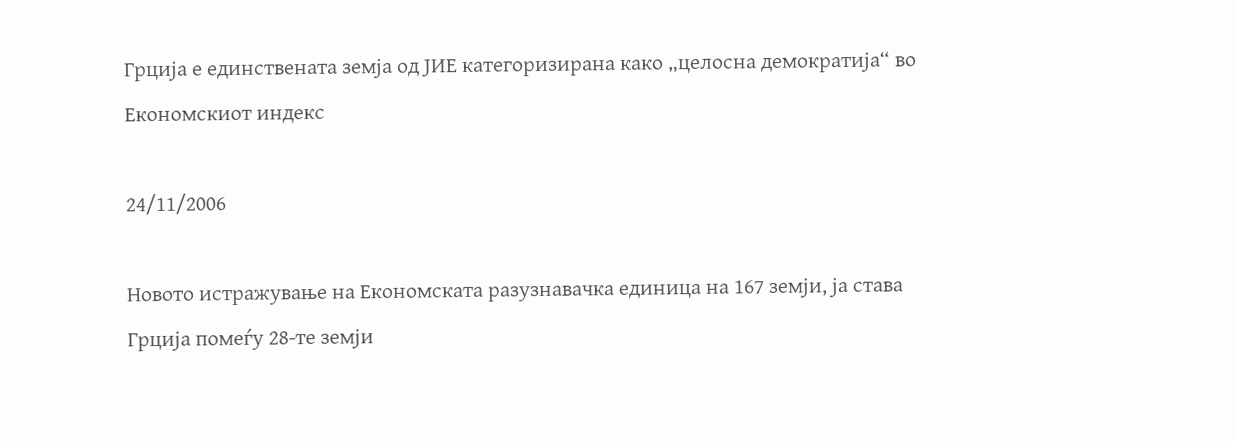Грција е единствената земја од ЈИЕ категоризирана како „целосна демократија“ во Економскиот индекс

24/11/2006

Новото истражување на Економската разузнавачка единица на 167 земји, ја става Грција помеѓу 28-те земји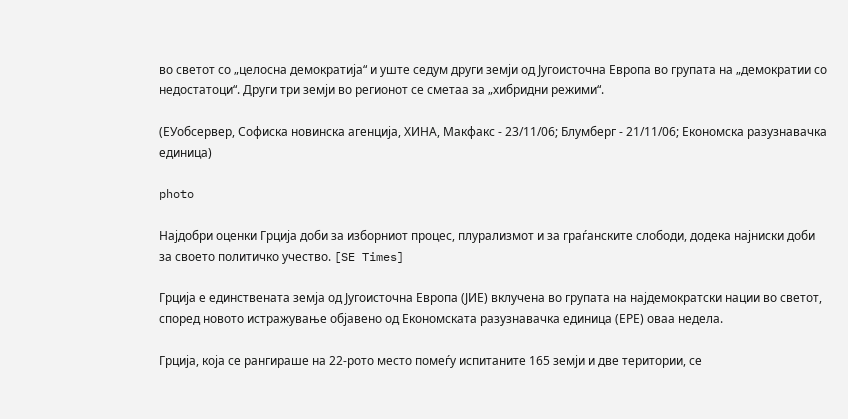во светот со „целосна демократија“ и уште седум други земји од Југоисточна Европа во групата на „демократии со недостатоци“. Други три земји во регионот се сметаа за „хибридни режими“.

(ЕУобсервер, Софиска новинска агенција, ХИНА, Макфакс - 23/11/06; Блумберг - 21/11/06; Економска разузнавачка единица)

photo

Најдобри оценки Грција доби за изборниот процес, плурализмот и за граѓанските слободи, додека најниски доби за своето политичко учество. [SE Times]

Грција е единствената земја од Југоисточна Европа (ЈИЕ) вклучена во групата на најдемократски нации во светот, според новото истражување објавено од Економската разузнавачка единица (ЕРЕ) оваа недела.

Грција, која се рангираше на 22-рото место помеѓу испитаните 165 земји и две територии, се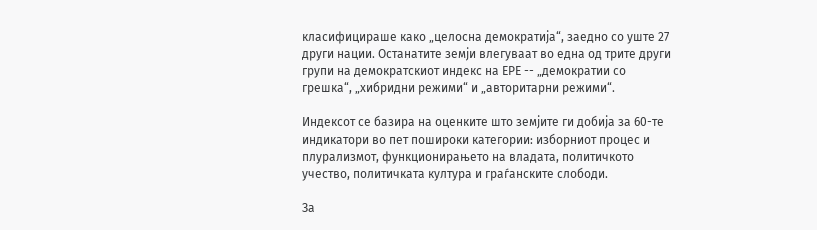класифицираше како „целосна демократија“, заедно со уште 27 други нации. Останатите земји влегуваат во една од трите други групи на демократскиот индекс на ЕРЕ -- „демократии со грешка“, „хибридни режими“ и „авторитарни режими“.

Индексот се базира на оценките што земјите ги добија за 60-те индикатори во пет пошироки категории: изборниот процес и плурализмот, функционирањето на владата, политичкото учество, политичката култура и граѓанските слободи.

За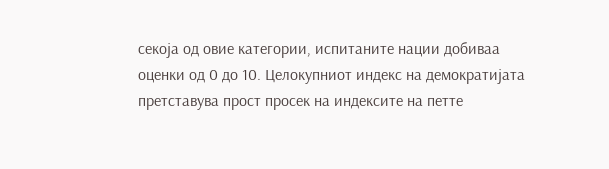секоја од овие категории, испитаните нации добиваа оценки од 0 до 10. Целокупниот индекс на демократијата претставува прост просек на индексите на петте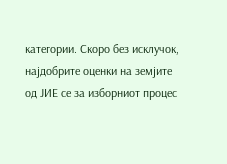категории. Скоро без исклучок, најдобрите оценки на земјите од ЈИЕ се за изборниот процес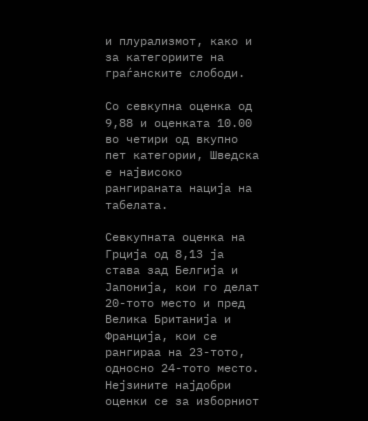и плурализмот, како и за категориите на граѓанските слободи.

Со севкупна оценка од 9,88 и оценката 10.00 во четири од вкупно пет категории, Шведска е највисоко рангираната нација на табелата.

Севкупната оценка на Грција од 8,13 ја става зад Белгија и Јапонија, кои го делат 20-тото место и пред Велика Британија и Франција, кои се рангираа на 23-тото, односно 24-тото место. Нејзините најдобри оценки се за изборниот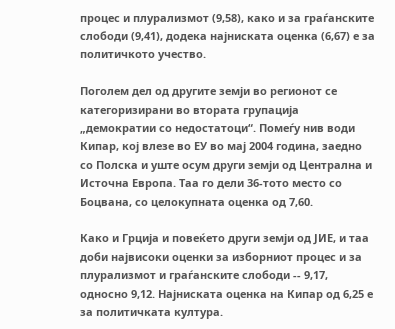процес и плурализмот (9,58), како и за граѓанските слободи (9,41), додека најниската оценка (6,67) е за политичкото учество.

Поголем дел од другите земји во регионот се категоризирани во втората групација „демократии со недостатоци“. Помеѓу нив води Кипар, кој влезе во ЕУ во мај 2004 година, заедно со Полска и уште осум други земји од Централна и Источна Европа. Таа го дели 36-тото место со Боцвана, со целокупната оценка од 7,60.

Како и Грција и повеќето други земји од ЈИЕ, и таа доби највисоки оценки за изборниот процес и за плурализмот и граѓанските слободи -- 9,17, односно 9,12. Најниската оценка на Кипар од 6,25 е за политичката култура.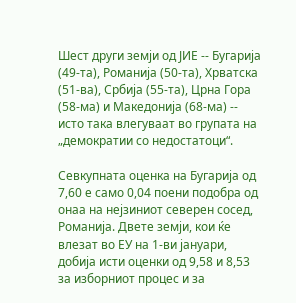Шест други земји од ЈИЕ -- Бугарија (49-та), Романија (50-та), Хрватска (51-ва), Србија (55-та), Црна Гора (58-ма) и Македонија (68-ма) -- исто така влегуваат во групата на „демократии со недостатоци“.

Севкупната оценка на Бугарија од 7,60 е само 0,04 поени подобра од онаа на нејзиниот северен сосед, Романија. Двете земји, кои ќе влезат во ЕУ на 1-ви јануари, добија исти оценки од 9,58 и 8,53 за изборниот процес и за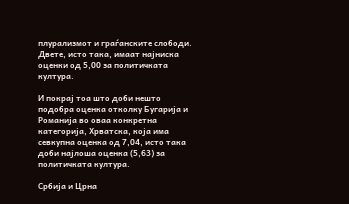плурализмот и граѓанските слободи. Двете, исто така, имаат најниска оценки од 5,00 за политичката култура.

И покрај тоа што доби нешто подобра оценка отколку Бугарија и Романија во оваа конкретна категорија, Хрватска, која има севкупна оценка од 7,04, исто така доби најлоша оценка (5,63) за политичката култура.

Србија и Црна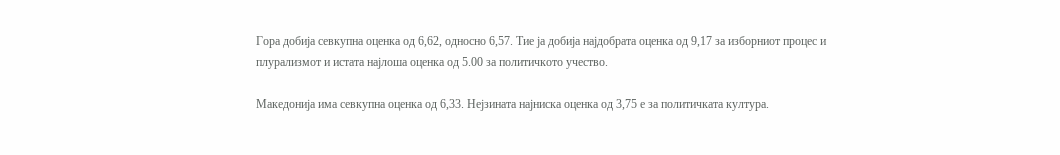Гора добија севкупна оценка од 6,62, односно 6,57. Тие ја добија најдобрата оценка од 9,17 за изборниот процес и плурализмот и истата најлоша оценка од 5.00 за политичкото учество.

Македонија има севкупна оценка од 6,33. Нејзината најниска оценка од 3,75 е за политичката култура.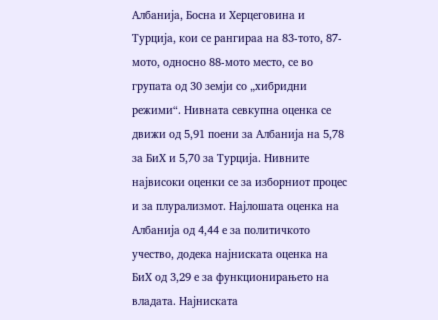Албанија, Босна и Херцеговина и Турција, кои се рангираа на 83-тото, 87-мото, односно 88-мото место, се во групата од 30 земји со „хибридни режими“. Нивната севкупна оценка се движи од 5,91 поени за Албанија на 5,78 за БиХ и 5,70 за Турција. Нивните највисоки оценки се за изборниот процес и за плурализмот. Најлошата оценка на Албанија од 4,44 е за политичкото учество, додека најниската оценка на БиХ од 3,29 е за функционирањето на владата. Најниската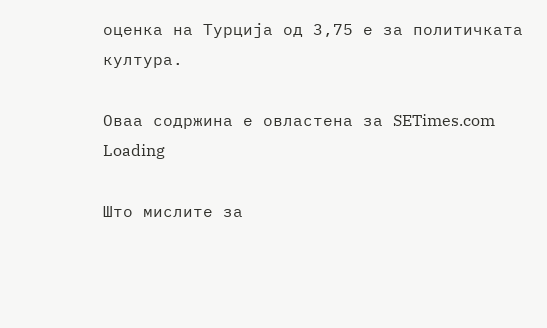оценка на Турција од 3,75 е за политичката култура.

Оваа содржина е овластена за SETimes.com
Loading

Што мислите за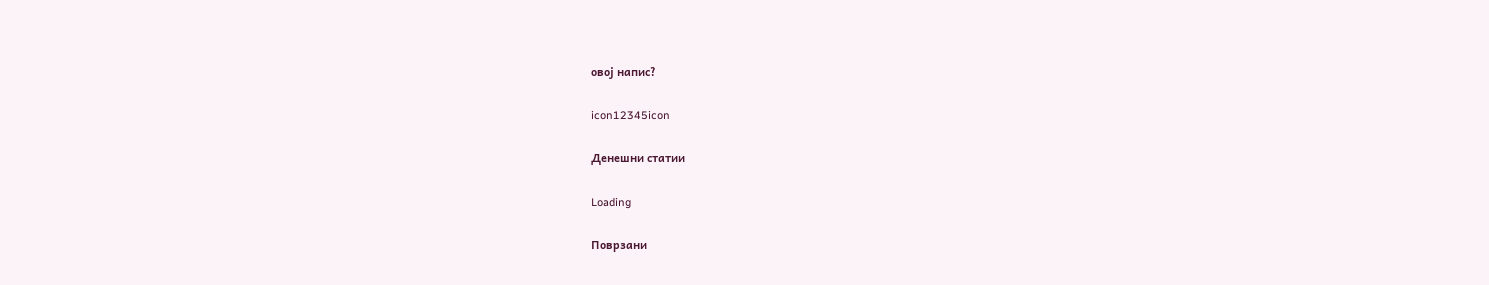овој напис?

icon12345icon

Денешни статии

Loading

Поврзани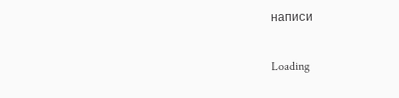написи

Loading